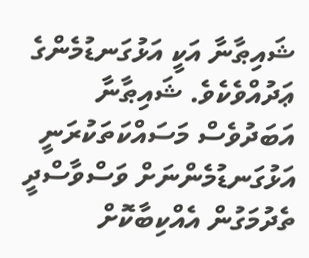ޝައިޠާނާ އަކީ އަޅުގަނޑުމެންގެ ޢަދުއްވެކެވެ. ޝައިޠާނާ އަބަދުވެސް މަސައްކަތަކުރަނީ އަޅުގަނޑުމެންނަށް ވަސްވާސްދީ ތެދުމަގުން އެއްކިބާކޮށް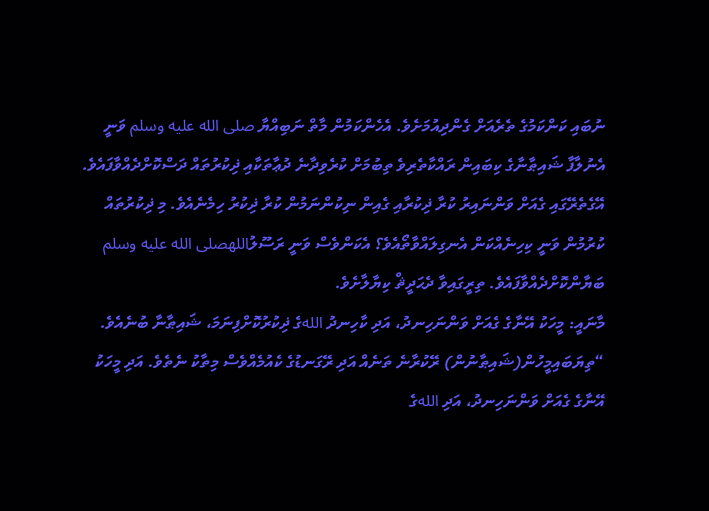ނުބައި ކަންކަމުގެ ތެރެއަށް ގެންދިއުމަށެވެ. އެހެންކަމުން މާތް ނަބިއްޔާ صلى الله عليه وسلم ވަނީ އެނުލާފާ ޝައިޠާނާގެ ކިބައިން ރައްކާތެރިވެ ތިބުމަށް ކުރެވިދާނެ ދުޢާތަކާއި ޛިކުރުތައް ދަސްކޮށްދެއްވާފައެވެ. އޭގެތެރޭގައި ގެއަށް ވަންނައިރު ކުރާ ޛިކުރާއި ގެއިން ނިކުންނަމުން ކުރާ ޛިކުރު ހިމެނެއެވެ. މި ޛިކުރުތައް ކުރުމުން ވަނީ ކިހިނެއްކަން އެނގިލައްވާތޯއެވެ؟ އެކަންވެސް ވަނީ ރަސޫލުاللهصلى الله عليه وسلم ބަޔާންކޮށްދެއްވާފައެވެ. ތިރީގައިވާ ދެޙަދީޘް ކިޔާލާށެވެ.
މާނައީ: މީހަކު އޭނާގެ ގެއަށް ވަންނަހިނދު، އަދި ކާހިނދު اللهގެ ޛިކުރުކޮށްފިނަމަ، ޝައިޠާނާ ބުނެއެވެ. “ތިޔަބައިމީހުން(ޝައިޠާނުން) ރޭކުރާނެ ތަނެއް އަދި ރޭގަނޑުގެ ކެއުމެއްވެސް މިތާކު ނެތެވެ. އަދި މީހަކު އޭނާގެ ގެއަށް ވަންނަހިނދު، އަދި اللهގެ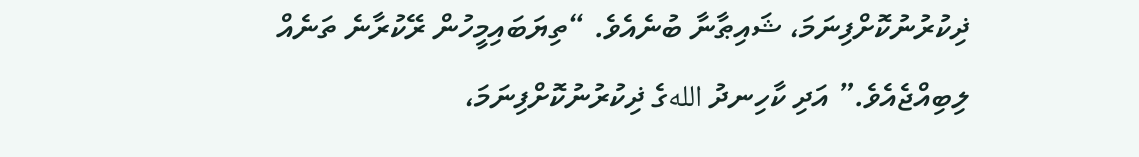ޛިކުރުނުކޮށްފިނަމަ، ޝައިޠާނާ ބުނެއެވެ. “ތިޔަބައިމީހުން ރޭކުރާނެ ތަނެއް ލިބިއްޖެއެވެ.” އަދި ކާހިނދު اللهގެ ޛިކުރުނުކޮށްފިނަމަ،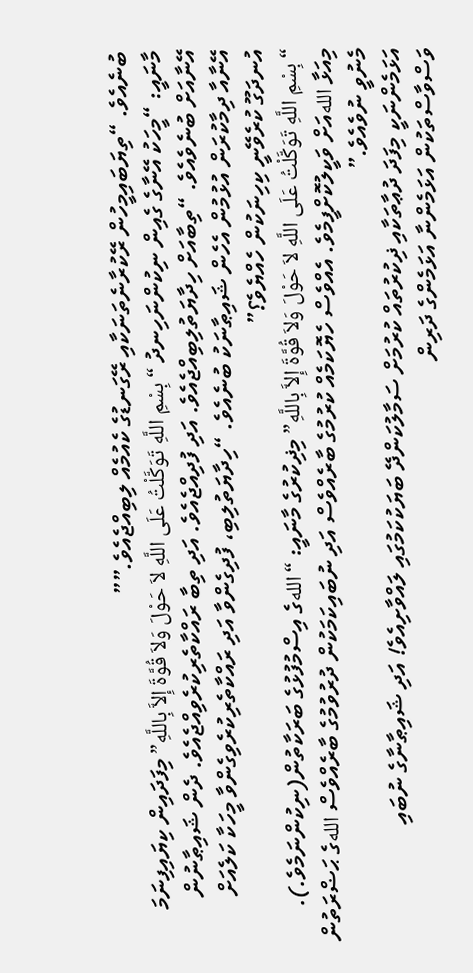ބުނެއެވެ. “ތިޔަބައިމީހުން ރޭކުރާނެތަނަކާއި ރޭގަނޑުގެ ކެއުމެއް ލިބިއްޖެއެވެ.””
މާނައީ: “މީހަކު އޭނާގެ ގެއިން ނިކުންނަހިނދު “بِسْمِ اللَّهِ تَوَكَّلْتُ عَلَى اللَّهِ لاَ حَوْلَ وَلاَ قُوَّةَ إِلاَّ بِاللَّهِ” މިފަދައިން ކިޔައިފިނަމަ އޭނާއަށް ބުނެވެއެވެ. “ތިބާއަށް ހިދާޔަތުލިބިއްޖެއެވެ. އަދި ފުދިއްޖެއެވެ. އަދި ތިބާ ރައްކާތެރިކުރެވިއްޖެއެވެ. ދެން ޝައިޠާނުން އޭނާއާ ދިމާކުރަން އުޅުމުން އެހެން ޝައިޠާނަކު ބުނެއެވެ. “ހިދާޔަތުލިބި، ފުދިގެންވާ އަދި ރައްކާތެރިކުރެވިގެންވާ މީހަކާ ކަލެއަށް އުނދަގޫ ކުރެވޭނީ ކިހިނަކުން ހެއްޔެވެ؟”
“بِسْمِ اللَّهِ تَوَكَّلْتُ عَلَى اللَّهِ لاَ حَوْلَ وَلاَ قُوَّةَ إِلاَّ بِاللَّهِ” މިޛިކުރުގެ މާނައީ: “اللهގެ އިސްމުފުޅުގެ ބަރަކާތުން(ނިކުންނަމެވެ.). މިއަޅާ اللهއަށް ވަކީލުކޮށްފީމެވެ. އެއްވެސް ހެޔޮކަމެއް ކުރުމުގެ ބާރެއްވެސް އަދި ނުބައިކަމަކުން ދުރުވުމުގެ ބާރެއްވެސް اللهގެ ޙަޟްރަތުން މެނުވީ ނުވެއެވެ.”
އަޅަމެންނަކީ މިފަދަ ދުޢާތަކާއި ޛިކުރުތައް ކުރުމަށް ސަމާލުކަންދޭ ބަޔަކުކަމުގައި ލައްވާށިއެވެ! އަދި ޝައިޠާނާގެ ނުބައި ވަސްވާސްތަކުން އަޅަމެންނާ އަޅަމެންގެ ދަރިން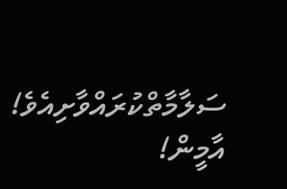ސަލާމާތްކުރައްވާށިއެވެ! އާމީން!